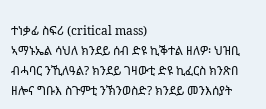ተነቃፊ ስፍሪ (critical mass)
ኣማኑኤል ሳህለ ክንደይ ሰብ ድዩ ኪቕተል ዘለዎ፡ ህዝቢ ብሓባር ንኺለዓል? ክንደይ ገዛውቲ ድዩ ኪፈርስ ክንጽበ ዘሎና ግቡእ ስጉምቲ ንኽንወስድ? ክንደይ መንእሰያት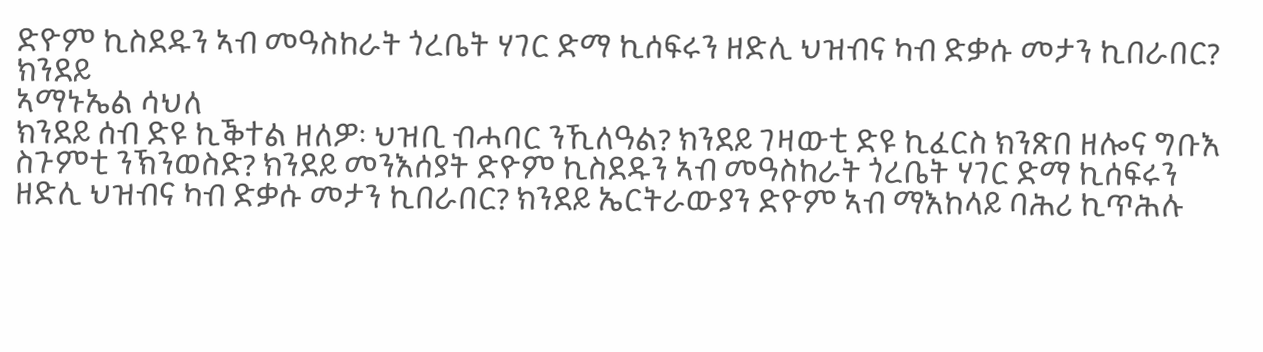ድዮም ኪስደዱን ኣብ መዓስከራት ጎረቤት ሃገር ድማ ኪሰፍሩን ዘድሊ ህዝብና ካብ ድቃሱ መታን ኪበራበር? ክንደይ
ኣማኑኤል ሳህለ
ክንደይ ሰብ ድዩ ኪቕተል ዘለዎ፡ ህዝቢ ብሓባር ንኺለዓል? ክንደይ ገዛውቲ ድዩ ኪፈርስ ክንጽበ ዘሎና ግቡእ ስጉምቲ ንኽንወስድ? ክንደይ መንእሰያት ድዮም ኪስደዱን ኣብ መዓስከራት ጎረቤት ሃገር ድማ ኪሰፍሩን ዘድሊ ህዝብና ካብ ድቃሱ መታን ኪበራበር? ክንደይ ኤርትራውያን ድዮም ኣብ ማእከላይ ባሕሪ ኪጥሕሉ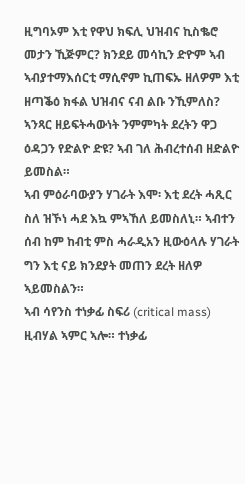ዚግባኦም እቲ የዋህ ክፍሊ ህዝብና ኪስቈሮ መታን ኺጅምር? ክንደይ መሳኪን ድዮም ኣብ ኣብያተማእሰርቲ ማሲኖም ኪጠፍኡ ዘለዎም እቲ ዘጣቕዕ ክፋል ህዝብና ናብ ልቡ ንኺምለስ? ኣንጻር ዘይፍትሓውነት ንምምካት ደረትን ዋጋ ዕዳጋን የድልዮ ድዩ? ኣብ ገለ ሕብረተሰብ ዘድልዮ ይመስል።
ኣብ ምዕራባውያን ሃገራት እሞ፡ እቲ ደረት ሓጺር ስለ ዝኾነ ሓደ እኳ ምኣኸለ ይመስለኒ። ኣብተን ሰብ ከም ከብቲ ምስ ሓራዲአን ዚውዕላሉ ሃገራት ግን እቲ ናይ ክንደያት መጠን ደረት ዘለዎ ኣይመስልን።
ኣብ ሳየንስ ተነቃፊ ስፍሪ (critical mass) ዚብሃል ኣምር ኣሎ። ተነቃፊ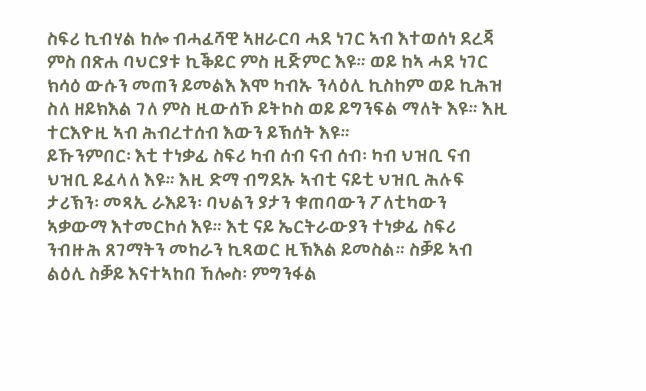ስፍሪ ኪብሃል ከሎ ብሓፈሻዊ ኣዘራርባ ሓደ ነገር ኣብ እተወሰነ ደረጃ ምስ በጽሐ ባህርያቱ ኪቕይር ምስ ዚጅምር እዩ። ወይ ከኣ ሓደ ነገር ክሳዕ ውሱን መጠን ይመልእ እሞ ካብኡ ንላዕሊ ኪስከም ወይ ኪሕዝ ስለ ዘይክእል ገለ ምስ ዚውሰኾ ይትኮስ ወይ ይግንፍል ማለት እዩ። እዚ ተርእዮዚ ኣብ ሕብረተሰብ እውን ይኽሰት እዩ።
ይኹንምበር፡ እቲ ተነቃፊ ስፍሪ ካብ ሰብ ናብ ሰብ፡ ካብ ህዝቢ ናብ ህዝቢ ይፈላለ እዩ። እዚ ድማ ብግደኡ ኣብቲ ናይቲ ህዝቢ ሕሉፍ ታሪኽን፡ መጻኢ ራእይን፡ ባህልን ያታን ቁጠባውን ፖለቲካውን ኣቃውማ እተመርኮሰ እዩ። እቲ ናይ ኤርትራውያን ተነቃፊ ስፍሪ ንብዙሕ ጸገማትን መከራን ኪጻወር ዚኽእል ይመስል። ስቓይ ኣብ ልዕሊ ስቓይ እናተኣከበ ኸሎስ፡ ምግንፋል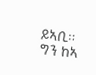ይኣቢ። ግን ከኣ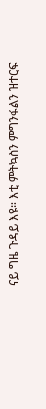ናይ ግዜ ጉዳይ እዩ። እቲ ምትኳስን ምግንፋልን ዝተርፍ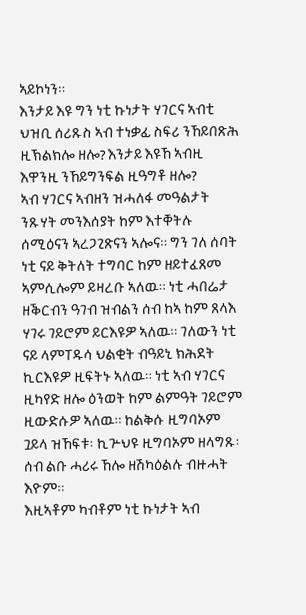ኣይኮነን።
እንታይ እዩ ግን ነቲ ኩነታት ሃገርና ኣብቲ ህዝቢ ሰሪጹስ ኣብ ተነቃፊ ስፍሪ ንኸይበጽሕ ዚኽልክሎ ዘሎ? እንታይ እዩኸ ኣብዚ እዋንዚ ንኸይግንፍል ዚዓግቶ ዘሎ?
ኣብ ሃገርና ኣብዘን ዝሓለፋ መዓልታት ንጹሃት መንእሰያት ከም እተቐትሉ ሰሚዕናን ኣረጋጊጽናን ኣሎና። ግን ገለ ሰባት ነቲ ናይ ቅትለት ተግባር ከም ዘይተፈጸመ ኣምሲሎም ይዛረቡ ኣለዉ። ነቲ ሓበሬታ ዘቕርብን ዓገብ ዝብልን ሰብ ከኣ ከም ጸላእ ሃገሩ ገይሮም ይርእዩዎ ኣለዉ። ገለውን ነቲ ናይ ላምፐዱሳ ህልቂት ብዓይኒ ክሕደት ኪርእዩዎ ዚፍትኑ ኣለዉ። ነቲ ኣብ ሃገርና ዚካየድ ዘሎ ዕንወት ከም ልምዓት ገይሮም ዚውድሱዎ ኣለዉ። ከልቅሱ ዚግባኦም ጓይላ ዝኸፍቱ፡ ኪጕህዩ ዚግባኦም ዘላግጹ፡ ሰብ ልቡ ሓሪሩ ኸሎ ዘሽካዕልሉ ብዙሓት እዮም።
እዚኣቶም ካብቶም ነቲ ኩነታት ኣብ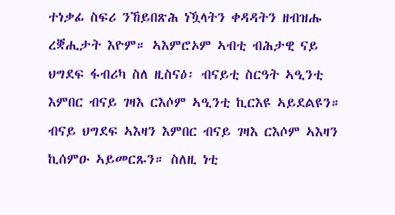ተነቃፊ ስፍሪ ንኸይበጽሕ ነዃላትን ቀዳዳትን ዘብዝሑ ረቛሒታት እዮም። ኣእምሮኦም ኣብቲ ብሕታዊ ናይ ህግደፍ ፋብሪካ ስለ ዚስናዕ፡ ብናይቲ ስርዓት ኣዒንቲ እምበር ብናይ ገዛእ ርእሶም ኣዒንቲ ኪርእዩ ኣይደልዩን። ብናይ ህግደፍ ኣእዛን እምበር ብናይ ገዛእ ርእሶም ኣእዛን ኪሰምዑ ኣይመርጹን። ስለዚ ነቲ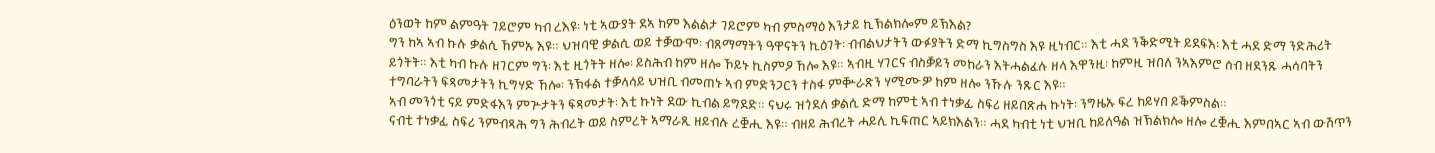ዕንወት ከም ልምዓት ገይሮም ካብ ረእዩ፡ ነቲ ኣውያት ደኣ ከም እልልታ ገይሮም ካብ ምስማዕ እንታይ ኪኽልክሎም ይኽእል?
ግን ከኣ ኣብ ኩሉ ቃልሲ ኸምኡ እዩ። ህዝባዊ ቃልሲ ወይ ተቓውሞ፡ ብጸማማትን ዓዋናትን ኪዕገት፡ ብብልህታትን ውፉያትን ድማ ኪግስግስ እዩ ዚነብር። እቲ ሓደ ንቕድሚት ይደፍእ፡ እቲ ሓደ ድማ ንድሕሪት ይጎትት። እቲ ካብ ኩሉ ዘገርም ግን፡ እቲ ዚጎትት ዘሎ፡ ይስሕብ ከም ዘሎ ኾይኑ ኪስምዖ ኸሎ እዩ። ኣብዚ ሃገርና ብስቓይን መከራን እትሓልፈሉ ዘላ እዋንዚ፡ ከምዚ ዝበለ ንኣእምሮ ሰብ ዘደንጹ ሓሳባትን ተግባራትን ፍጻመታትን ኪግሃድ ኸሎ፡ ንኽፋል ተቓላሳይ ህዝቢ ብመጠኑ ኣብ ምድንጋርን ተስፋ ምቝራጽን ሃሚሙዎ ከም ዘሎ ንኹሉ ንጹር እዩ።
ኣብ መንጎቲ ናይ ምድፋእን ምጕታትን ፍጻመታት፡ እቲ ኩነት ደው ኪብል ይግደድ። ናህሩ ዝጎደለ ቃልሲ ድማ ከምቲ ኣብ ተነቃፊ ስፍሪ ዘይበጽሐ ኩነት፡ ንግዜኡ ፍረ ከይሃበ ይቕምስል።
ናብቲ ተነቃፊ ስፍሪ ንምብጻሕ ግን ሕብረት ወይ ስምረት ኣማራጺ ዘይብሉ ረቛሒ እዩ። ብዘይ ሕብረት ሓይሊ ኪፍጠር ኣይክእልን። ሓደ ካብቲ ነቲ ህዝቢ ከይለዓል ዝኽልክሎ ዘሎ ረቛሒ እምበኣር ኣብ ውሽጥን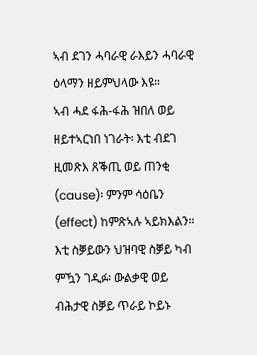ኣብ ደገን ሓባራዊ ራእይን ሓባራዊ ዕላማን ዘይምህላው እዩ።
ኣብ ሓደ ፋሕ-ፋሕ ዝበለ ወይ ዘይተኣርነበ ነገራት፡ እቲ ብደገ ዚመጽእ ጸቕጢ ወይ ጠንቂ (cause)፡ ምንም ሳዕቤን (effect) ከምጽኣሉ ኣይክእልን። እቲ ስቓይውን ህዝባዊ ስቓይ ካብ ምዃን ገዲፉ፡ ውልቃዊ ወይ ብሕታዊ ስቓይ ጥራይ ኮይኑ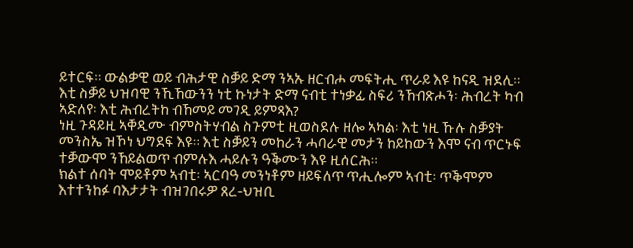ይተርፍ። ውልቃዊ ወይ ብሕታዊ ስቓይ ድማ ንኣኡ ዘርብሖ መፍትሒ ጥራይ እዩ ከናዲ ዝደሊ።
እቲ ስቓይ ህዝባዊ ንኺኸውንን ነቲ ኩነታት ድማ ናብቲ ተነቃፊ ስፍሪ ንኸብጽሖን፡ ሕብረት ካብ ኣድለየ፡ እቲ ሕብረትከ ብኸመይ መገዲ ይምጻእ?
ነዚ ጉዳይዚ ኣቐዲሙ ብምስትሃብል ስጉምቲ ዚወስደሉ ዘሎ ኣካል፡ እቲ ነዚ ኹሉ ስቓያት መንስኤ ዝኾነ ህግደፍ እዩ። እቲ ስቓይን መከራን ሓባራዊ መታን ከይከውን እሞ ናብ ጥርኑፍ ተቓውሞ ንኸይልወጥ ብምሉእ ሓይሉን ዓቕሙን እዩ ዚሰርሕ።
ክልተ ሰባት ሞይቶም ኣብቲ፡ ኣርባዓ መንነቶም ዘይፍለጥ ጥሒሎም ኣብቲ፡ ጥቕሞም እተተንከፉ ባእታታት ብዝገበሩዎ ጸረ-ህዝቢ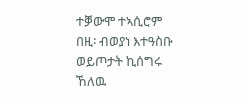ተቓውሞ ተኣሲሮም በዚ፡ ብወያነ እተዓስቡ ወይጦታት ኪሰግሩ ኸለዉ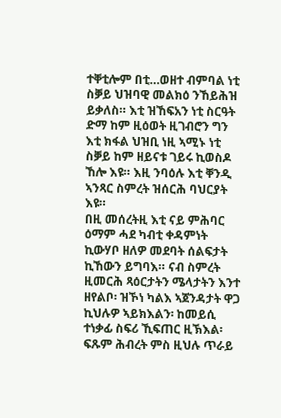ተቐቲሎም በቲ…ወዘተ ብምባል ነቲ ስቓይ ህዝባዊ መልክዕ ንኸይሕዝ ይቃለስ። እቲ ዝኸፍአን ነቲ ስርዓት ድማ ከም ዚዕወት ዚገብሮን ግን እቲ ክፋል ህዝቢ ነዚ ኣሚኑ ነቲ ስቓይ ከም ዘይናቱ ገይሩ ኪወስዶ ኸሎ እዩ። እዚ ንባዕሉ እቲ ቐንዲ ኣንጻር ስምረት ዝሰርሕ ባህርያት እዩ።
በዚ መሰረትዚ እቲ ናይ ምሕባር ዕማም ሓደ ካብቲ ቀዳምነት ኪውሃቦ ዘለዎ መደባት ሰልፍታት ኪኸውን ይግባእ። ናብ ስምረት ዚመርሕ ጻዕርታትን ሜላታትን እንተ ዘየልቦ፡ ዝኾነ ካልእ ኣጀንዳታት ዋጋ ኪህሉዎ ኣይክእልን፡ ከመይሲ ተነቃፊ ስፍሪ ኺፍጠር ዚኽእል፡ ፍጹም ሕብረት ምስ ዚህሉ ጥራይ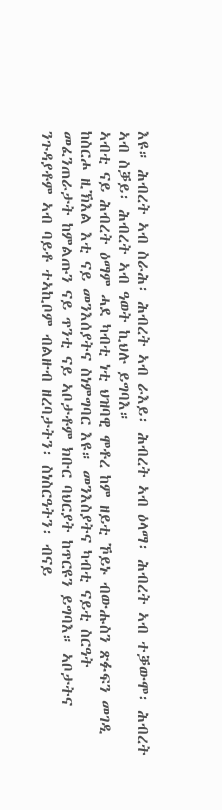እዩ። ሕብረት ኣብ ስራሕ፡ ሕብረት ኣብ ራእይ፡ ሕብረት ኣብ ዕላማ፡ ሕብረት ኣብ ተቓውሞ፡ ሕብረት ኣብ ስቓይ፡ ሕብረት ኣብ ዓወት ኪህሉ ይግባእ።
ኣብቲ ናይ ሕብረት ዕማም ሓደ ካብቲ ነቲ ህዝባዊ ሞቶረ ከም ዘይቲ ኾይኑ ብውሑስን ጽፉፍን መገዲ ከስርሖ ዚኽእል እቲ ናይ መንእሰያትና ስነምግባር እዩ። መንእስያትና ካብቲ ናይቲ ስርዓት መፈንጠራታት ከምልጡን ናይ ጥንቲ ናይ ኣቦታቶም ክቡር ባህርያት ከጥርዩን ይግባእ። ኣቦታትና ንጉዳያቶም ኣብ ባይቶ ተኣኪቦም ብልዙብ ዘረባታትን፡ ስነስርዓትን፡ ብናይ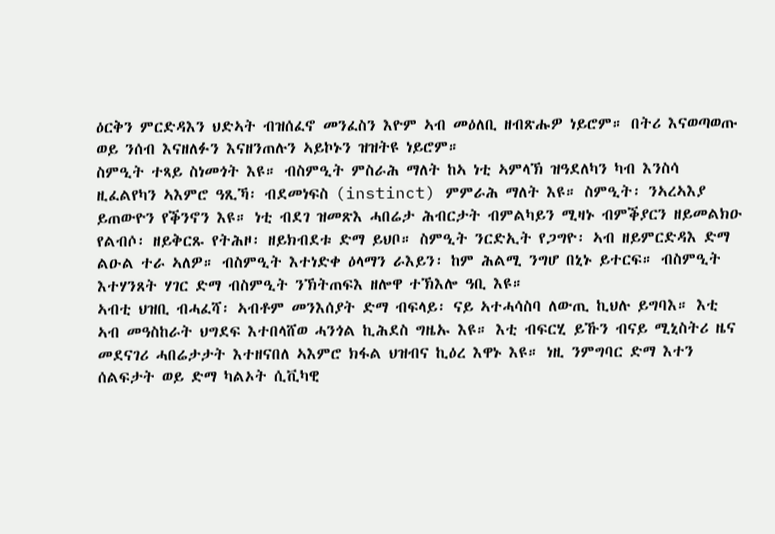ዕርቅን ምርድዳእን ህድኣት ብዝሰፈኖ መንፈስን እዮም ኣብ መዕለቢ ዘብጽሑዎ ነይሮም። በትሪ እናወጣወጡ ወይ ንሰብ እናዘለፉን እናዘንጠሉን ኣይኮኑን ዝዝትዩ ነይሮም።
ስምዒት ተጻይ ስነመጎት እዩ። ብስምዒት ምስራሕ ማለት ከኣ ነቲ ኣምላኽ ዝዓደለካን ካብ እንስሳ ዚፈልየካን ኣእምሮ ዓጺኻ፡ ብደመነፍስ (instinct) ምምራሕ ማለት እዩ። ስምዒት፡ ንኣረኣእያ ይጠውዮን የቕንኖን እዩ። ነቲ ብደገ ዝመጽእ ሓበሬታ ሕብርታት ብምልካይን ሚዛኑ ብምቕያርን ዘይመልክዑ የልብሶ፡ ዘይቅርጹ የትሕዞ፡ ዘይክብደቱ ድማ ይህቦ። ስምዒት ንርድኢት የጋግዮ፡ ኣብ ዘይምርድዳእ ድማ ልዑል ተራ ኣለዎ። ብስምዒት እተነድቀ ዕላማን ራእይን፡ ከም ሕልሚ ንግሆ በኒኑ ይተርፍ። ብስምዒት እተሃንጸት ሃገር ድማ ብስምዒት ንኽትጠፍእ ዘሎዋ ተኽእሎ ዓቢ እዩ።
ኣብቲ ህዝቢ ብሓፈሻ፡ ኣብቶም መንእሰያት ድማ ብፍላይ፡ ናይ ኣተሓሳስባ ለውጢ ኪህሉ ይግባእ። እቲ ኣብ መዓስከራት ህግደፍ እተበላሸወ ሓንጎል ኪሕደስ ግዜኡ እዩ። እቲ ብፍርሂ ይኹን ብናይ ሚኒስትሪ ዜና መደናገሪ ሓበሬታታት እተዘናበለ ኣእምሮ ክፋል ህዝብና ኪዕረ እዋኑ እዩ። ነዚ ንምግባር ድማ እተን ሰልፍታት ወይ ድማ ካልኦት ሲቪካዊ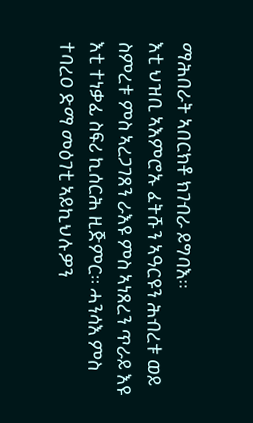ማሕበራት ኣበርክቶ ክገብራ ይግባእ።
እቲ ህዝቢ ኣእምሮኡ ፈትሹን ኣዓርዩን ሕብረቱ ወይ ስምረቱ ምስ ኣረጋገጸን ራእዩ ምስ ኣነጸረን ጥራይ እዩ እቲ ተነቃፊ ስፍሪ ኪሰርሕ ዚጅምር። ሓንሳእ ምስ ተባረዐ ድማ መዕገቲ ኣይኪህሉዎን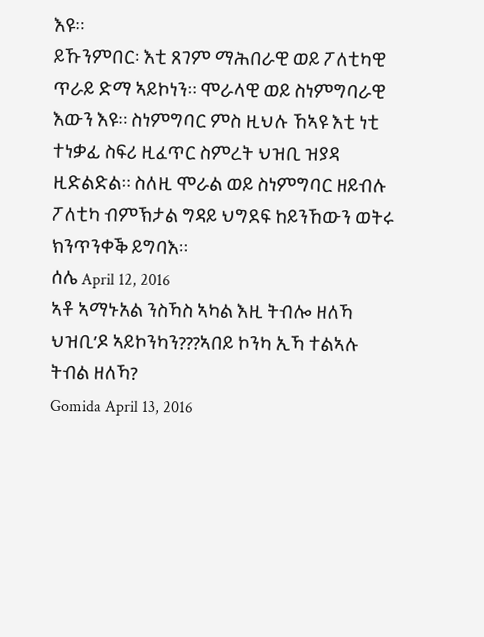እዩ።
ይኹንምበር፡ እቲ ጸገም ማሕበራዊ ወይ ፖለቲካዊ ጥራይ ድማ ኣይኮነን። ሞራላዊ ወይ ስነምግባራዊ እውን እዩ። ስነምግባር ምስ ዚህሉ ኸኣዩ እቲ ነቲ ተነቃፊ ስፍሪ ዚፈጥር ስምረት ህዝቢ ዝያዳ ዚድልድል። ስለዚ ሞራል ወይ ስነምግባር ዘይብሉ ፖለቲካ ብምኽታል ግዳይ ህግደፍ ከይንኸውን ወትሩ ክንጥንቀቕ ይግባእ።
ሰሌ April 12, 2016
ኣቶ ኣማኑአል ንስኻስ ኣካል እዚ ትብሎ ዘለኻ ህዝቢ’ዶ ኣይኮንካን???ኣበይ ኮንካ ኢኻ ተልኣሉ ትብል ዘለኻ?
Gomida April 13, 2016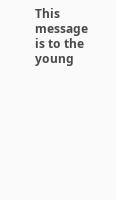This message is to the young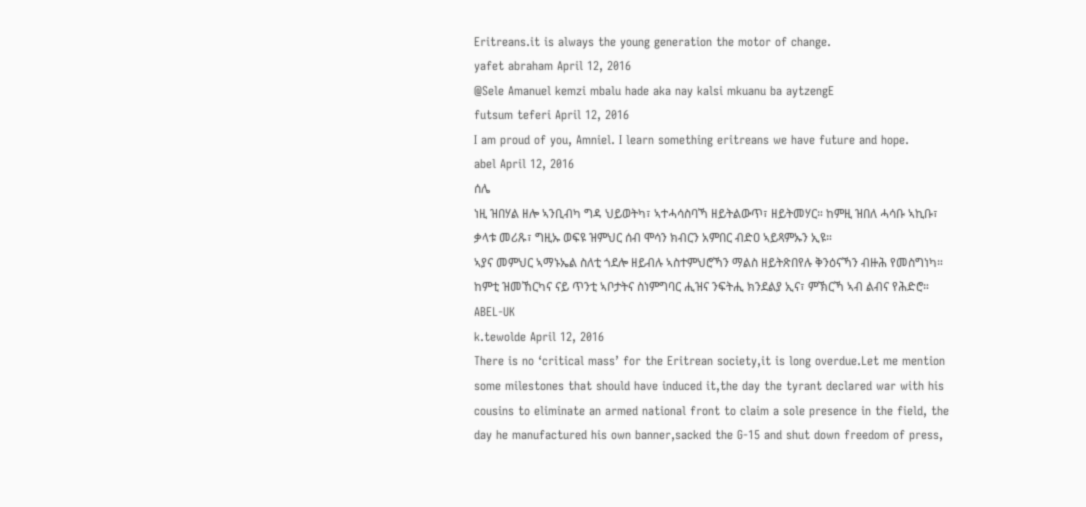Eritreans.it is always the young generation the motor of change.
yafet abraham April 12, 2016
@Sele Amanuel kemzi mbalu hade aka nay kalsi mkuanu ba aytzengE
futsum teferi April 12, 2016
I am proud of you, Amniel. I learn something eritreans we have future and hope.
abel April 12, 2016
ሰሌ
ነዚ ዝበሃል ዘሎ ኣንቢብካ ግዳ ህይወትካ፣ ኣተሓሳስባኻ ዘይትልውጥ፣ ዘይትመሃር። ከምዚ ዝበለ ሓሳቡ ኣኪቡ፣ ቃላቱ መሪጹ፣ ግዚኡ ወፍዩ ዝምህር ሰብ ሞሳን ክብርን አምበር ብድዐ ኣይጻምኡን ኢዩ።
ኣያና መምህር ኣማኑኤል ስለቲ ጎደሎ ዘይብሉ ኣስተምህሮኻን ማልስ ዘይትጽበየሉ ቅንዕናኻን ብዙሕ የመስግነካ። ከምቲ ዝመኸርካና ናይ ጥንቲ ኣቦታትና ስነምግባር ሒዝና ንፍትሒ ክንደልያ ኢና፣ ምኽርኻ ኣብ ልብና የሕድሮ።
ABEL-UK
k.tewolde April 12, 2016
There is no ‘critical mass’ for the Eritrean society,it is long overdue.Let me mention some milestones that should have induced it,the day the tyrant declared war with his cousins to eliminate an armed national front to claim a sole presence in the field, the day he manufactured his own banner,sacked the G-15 and shut down freedom of press,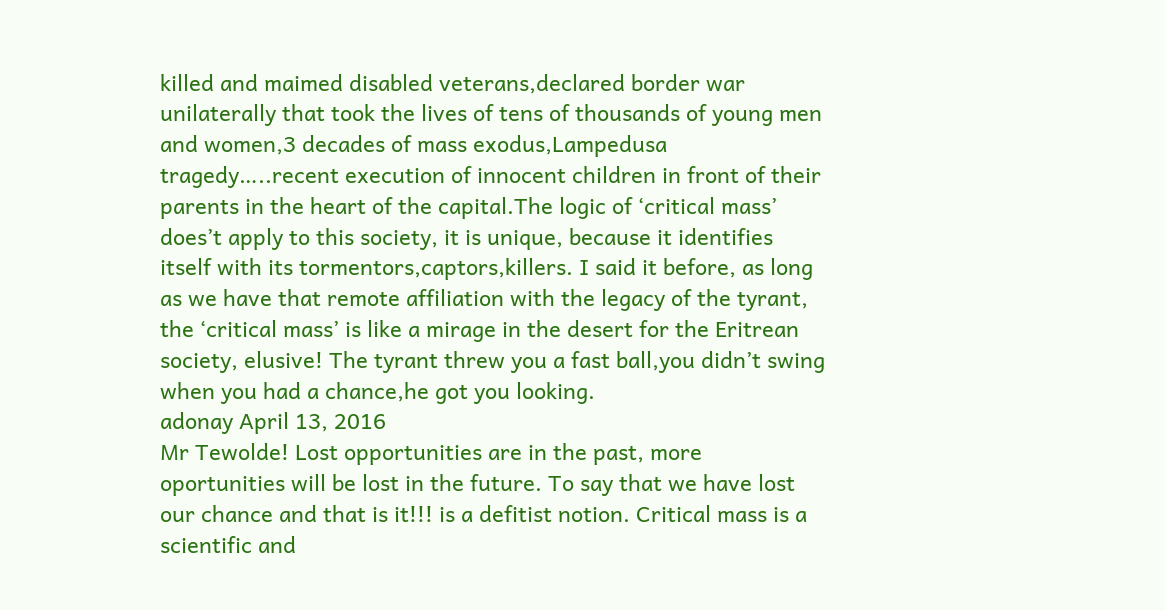killed and maimed disabled veterans,declared border war unilaterally that took the lives of tens of thousands of young men and women,3 decades of mass exodus,Lampedusa tragedy…..recent execution of innocent children in front of their parents in the heart of the capital.The logic of ‘critical mass’ does’t apply to this society, it is unique, because it identifies itself with its tormentors,captors,killers. I said it before, as long as we have that remote affiliation with the legacy of the tyrant, the ‘critical mass’ is like a mirage in the desert for the Eritrean society, elusive! The tyrant threw you a fast ball,you didn’t swing when you had a chance,he got you looking.
adonay April 13, 2016
Mr Tewolde! Lost opportunities are in the past, more oportunities will be lost in the future. To say that we have lost our chance and that is it!!! is a defitist notion. Critical mass is a scientific and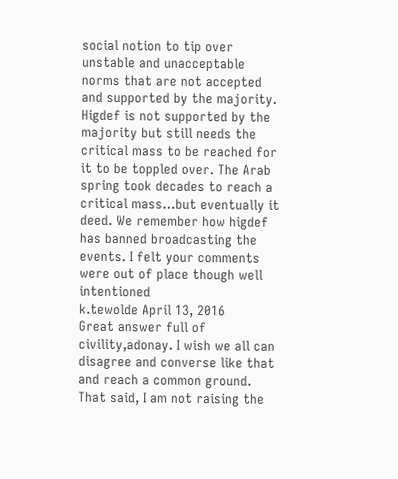social notion to tip over unstable and unacceptable norms that are not accepted and supported by the majority. Higdef is not supported by the majority but still needs the critical mass to be reached for it to be toppled over. The Arab spring took decades to reach a critical mass…but eventually it deed. We remember how higdef has banned broadcasting the events. I felt your comments were out of place though well intentioned
k.tewolde April 13, 2016
Great answer full of civility,adonay. I wish we all can disagree and converse like that and reach a common ground. That said, I am not raising the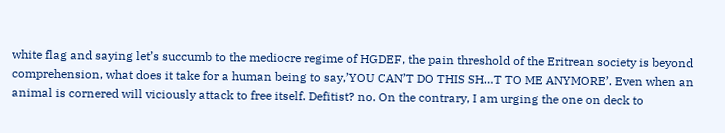white flag and saying let’s succumb to the mediocre regime of HGDEF, the pain threshold of the Eritrean society is beyond comprehension, what does it take for a human being to say,’YOU CAN’T DO THIS SH…T TO ME ANYMORE’. Even when an animal is cornered will viciously attack to free itself. Defitist? no. On the contrary, I am urging the one on deck to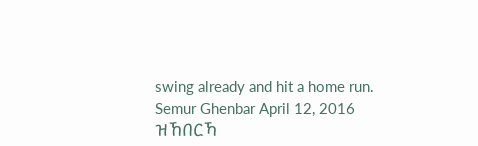swing already and hit a home run.
Semur Ghenbar April 12, 2016
ዝኸበርኻ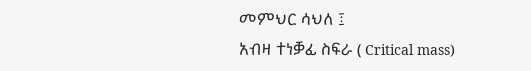መምህር ሳህለ ፤
አብዛ ተነቓፊ ስፍራ ( Critical mass)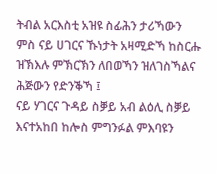ትብል አርእስቲ አዝዩ ስፊሕን ታሪኻውን ምስ ናይ ሀገርና ኹነታት አዛሚድኻ ከስርሑ ዝኽእሉ ምኽርኽን ለበወኻን ዝለገስኻልና ሕጅውን የድንቕኻ ፤
ናይ ሃገርና ጉዳይ ስቓይ አብ ልዕሊ ስቓይ እናተአከበ ከሎስ ምግንፉል ምእባዩን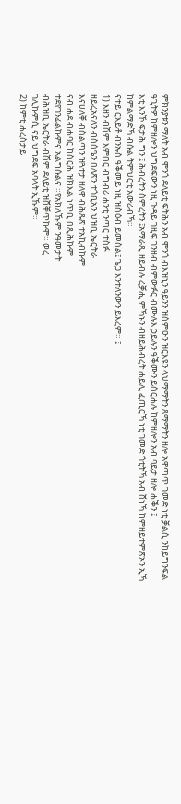ምክንያቱን ማለት አብ ሞንጎ ደለይቲ ፍትሕን አብ ሞንጎ ብእዝኒን ዓይንን ዝሰምዑን ዝርእዩን ላህማማትን ጸማማትን ዘሎ አዋጣጥ ገመድ ነቲ ቓልሲ ንከይግንፍል ዓጊትዎ ከምዘሎን ህግደፍውን ነዚ ጉዳይ ገዚፍ ገንዘብ ብምውፉር ብሙሉእ ኃይሉን ዓቕሙን ይሰርሐሉ ከምዘሎን አብ ባይታ ዘሎ ሐቕን ፤
እቲ እንኾ ፍታሕ ግን ፤ ሕብረትን ስምረትን ፤አማራጺ ዘይብሉ ረቓሒ ምኻኑን ብዘይሕብረት ሐይሊ ፈጢርኻ ነቲ ገመድ ጎቲትኻ አብ ሸነኻ ከምዘይተምጽኦን ኢኻ ከምልማድኻ ብሱል ትምህርቲ አውሪብኻ።
ናተይ ርእይቶ ብንኡስ ዓቕመይ ነዚ ዝስዕብ ይመስል፤ ጌጋ እንተለንውን ይእረም። ፤
1) እዘን ብሽም እምበር ብግብሪ ሐንቲ ንጣር ተስፉ
ዘይረአናለን ብስሰዔን በለጽን ተጎቢአን ህዝቢ ኤርትራ
እናሀለቐ ብስልጣን ዝጓተታ ዘለዋ ብሕጹጽ ተአኪብኩም
ናብ ሐደ ብሐባር ከስርሕ ዝክእል ነጥቢ በጺሕኩም
ተደየገንፊልኩምና አልግሱልና ።የአክለኹም ንዓመታት
ብሕዝቢ ኤርትራ ብሽም ደለይቲ ዝሸቐጥኩሞ። ወረ
ገሊኩምሲ ናይ ህግደፍ አባላት ኢኹም።
2) ከምቲ ሐረስታይ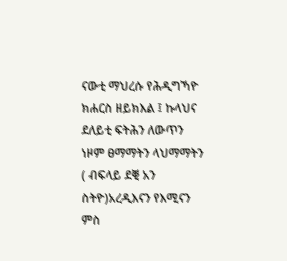ናውቲ ማህረሱ የሕዲግኻዮ
ክሐርስ ዘይክእል ፤ ኩላህና ደለይቲ ፍትሕን ለውጥን
ነዞም ፀማማትን ላህማማትን ( ብፍላይ ደቒ አን
ስትዮ)አረዲእናን የእሚናን ምስ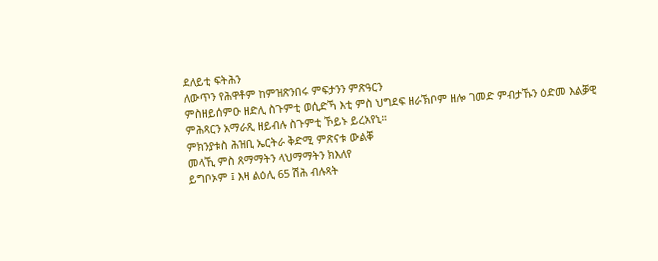ደለይቲ ፍትሕን
ለውጥን የሕዋቶም ከምዝጽንበሩ ምፍታንን ምጽዓርን
ምስዘይሰምዑ ዘድሊ ስጉምቲ ወሲድኻ እቲ ምስ ህግደፍ ዘራኽቦም ዘሎ ገመድ ምብታኹን ዕድመ እልቓዊ
ምሕጻርን አማራጺ ዘይብሉ ስጉምቲ ኾይኑ ይረአየኒ።
ምክንያቱስ ሕዝቢ ኤርትራ ቅድሚ ምጽናቱ ውልቐ
መላኺ ምስ ጸማማትን ላህማማትን ክእለየ
ይግቦኦም ፤ እዛ ልዕሊ 65 ሽሕ ብሉጻት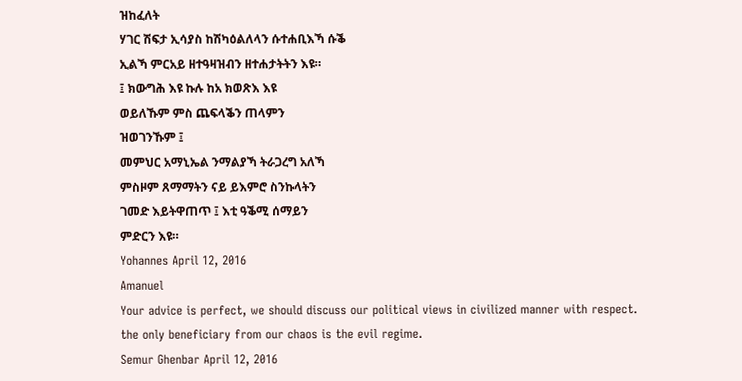ዝከፈለት
ሃገር ሽፍታ ኢሳያስ ከሽካዕልለላን ሱተሐቢእኻ ሱቕ
ኢልኻ ምርአይ ዘተዓዛዝብን ዘተሐታትትን እዩ።
፤ ክውግሕ እዩ ኩሉ ከአ ክወጽእ እዩ
ወይለኹም ምስ ጨፍላቕን ጠላምን
ዝወገንኹም ፤
መምህር አማኒኤል ንማልያኻ ትራጋረግ አለኻ
ምስዞም ጸማማትን ናይ ይእምሮ ስንኩላትን
ገመድ እይትዋጠጥ ፤ እቲ ዓቕሚ ሰማይን
ምድርን እዩ።
Yohannes April 12, 2016
Amanuel
Your advice is perfect, we should discuss our political views in civilized manner with respect. the only beneficiary from our chaos is the evil regime.
Semur Ghenbar April 12, 2016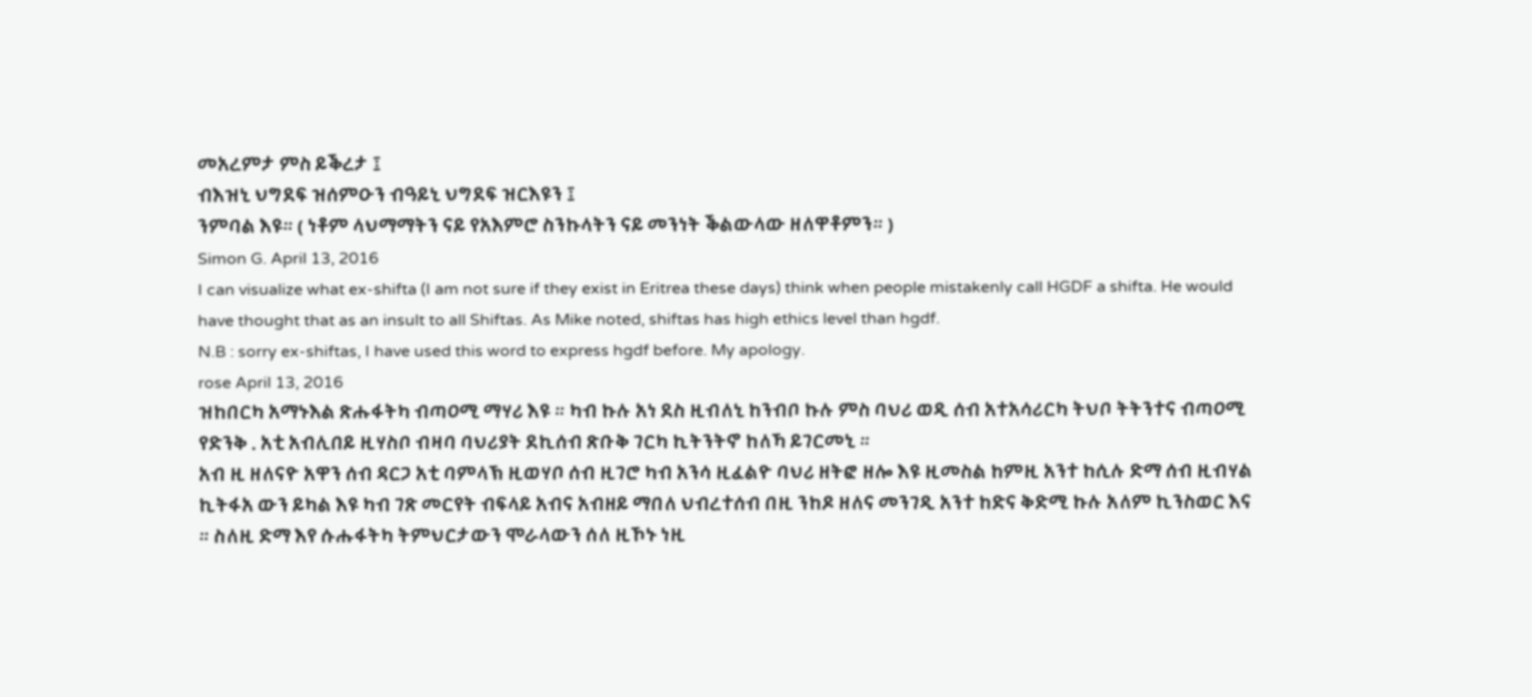መአረምታ ምስ ይቕረታ ፤
ብእዝኒ ህግደፍ ዝሰምዑን ብዓይኒ ህግደፍ ዝርእዩን ፤
ንምባል እዩ። ( ነቶም ላህማማትን ናይ የአእምሮ ስንኩላትን ናይ መንነት ቕልውላው ዘለዋቶምን። )
Simon G. April 13, 2016
I can visualize what ex-shifta (I am not sure if they exist in Eritrea these days) think when people mistakenly call HGDF a shifta. He would have thought that as an insult to all Shiftas. As Mike noted, shiftas has high ethics level than hgdf.
N.B : sorry ex-shiftas, I have used this word to express hgdf before. My apology.
rose April 13, 2016
ዝከበርካ አማኑእል ጽሑፋትካ ብጣዐሚ ማሃሪ እዩ ። ካብ ኩሉ አነ ደስ ዚብለኒ ከንብቦ ኩሉ ምስ ባህሪ ወዲ ሰብ አተአሳሪርካ ትህቦ ትትንተና ብጣዐሚ የድንቅ . አቲ አብሊበይ ዚሃስቦ ብዛባ ባህሪያት ደኪሰብ ጽቡቅ ገርካ ኪትንትኖ ከለኻ ይገርመኒ ።
አብ ዚ ዘለናዮ አዋን ሰብ ዳርጋ አቲ ባምላኽ ዚወሃቦ ሰብ ዚገሮ ካብ አንሳ ዚፈልዮ ባህሪ ዘትፎ ዘሎ እዩ ዚመስል ከምዚ አንተ ከሲሉ ድማ ሰብ ዚብሃል ኪትፋአ ውን ይካል እዩ ካብ ገጽ መርየት ብፍላይ አብና አብዘይ ማበለ ህብረተሰብ በዚ ንከዶ ዘለና መንገዲ አንተ ከድና ቅድሚ ኩሉ አለም ኪንስወር እና ። ስለዚ ድማ እየ ሱሑፋትካ ትምህርታውን ሞራላውን ሰለ ዚኾኑ ነዚ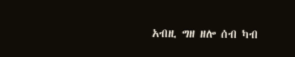አብዚ ግዘ ዘሎ ሰብ ካብ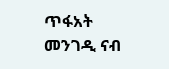ጥፋአት መንገዲ ናብ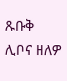ጹቡቅ ሊቦና ዘለዎ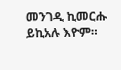መንገዲ ኪመርሑ ይኪአሉ እዮም።